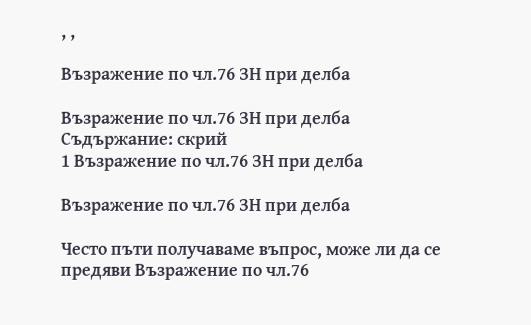, ,

Възражение по чл.76 ЗН при делба

Възражение по чл.76 ЗН при делба
Съдържание: скрий
1 Възражение по чл.76 ЗН при делба

Възражение по чл.76 ЗН при делба

Често пъти получаваме въпрос, може ли да се предяви Възражение по чл.76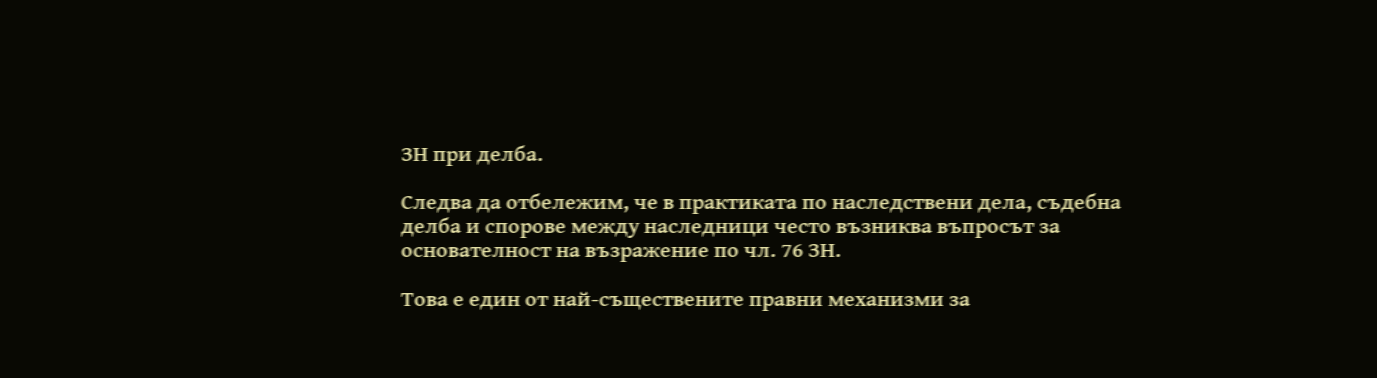ЗН при делба.

Следва да отбележим, че в практиката по наследствени дела, съдебна делба и спорове между наследници често възниква въпросът за основателност на възражение по чл. 76 ЗН.

Това е един от най-съществените правни механизми за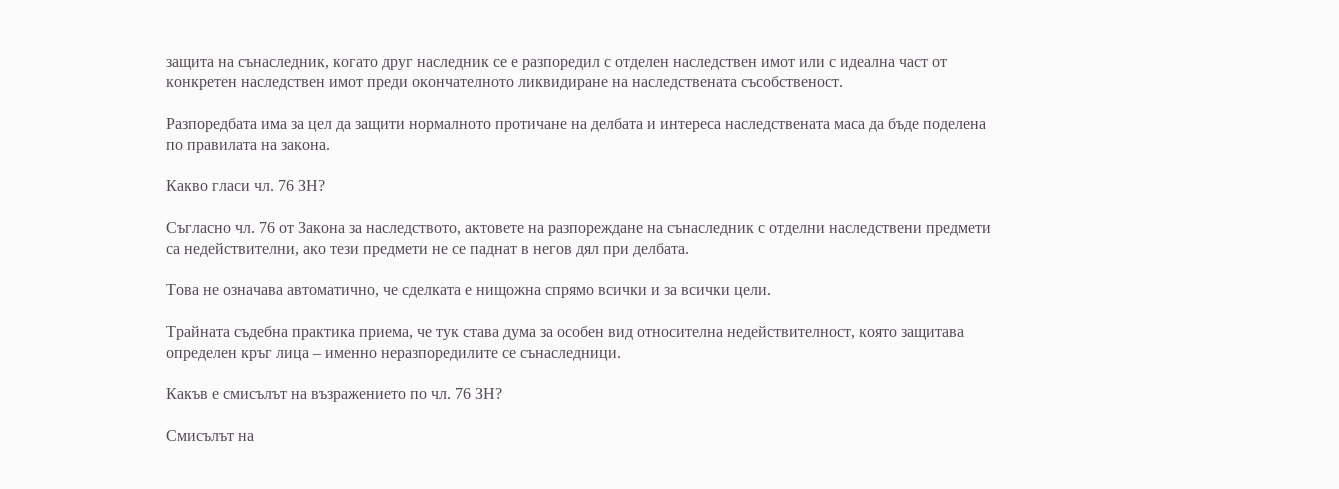защита на сънаследник, когато друг наследник се е разпоредил с отделен наследствен имот или с идеална част от конкретен наследствен имот преди окончателното ликвидиране на наследствената съсобственост.

Разпоредбата има за цел да защити нормалното протичане на делбата и интереса наследствената маса да бъде поделена по правилата на закона.

Какво гласи чл. 76 ЗН?

Съгласно чл. 76 от Закона за наследството, актовете на разпореждане на сънаследник с отделни наследствени предмети са недействителни, ако тези предмети не се паднат в негов дял при делбата.

Това не означава автоматично, че сделката е нищожна спрямо всички и за всички цели.

Трайната съдебна практика приема, че тук става дума за особен вид относителна недействителност, която защитава определен кръг лица – именно неразпоредилите се сънаследници.

Какъв е смисълът на възражението по чл. 76 ЗН?

Смисълът на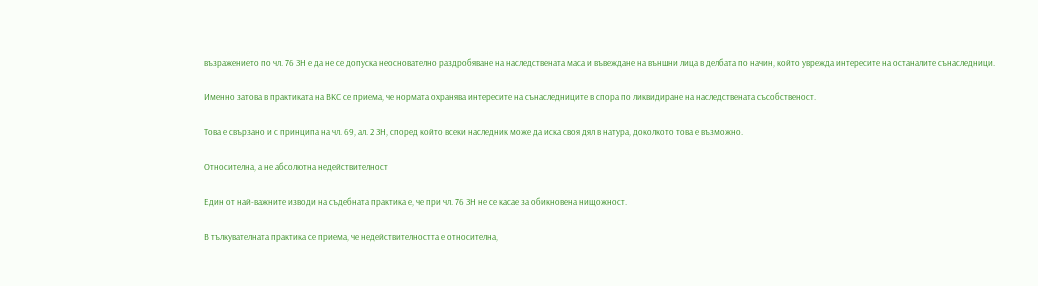възражението по чл. 76 ЗН е да не се допуска неоснователно раздробяване на наследствената маса и въвеждане на външни лица в делбата по начин, който уврежда интересите на останалите сънаследници.

Именно затова в практиката на ВКС се приема, че нормата охранява интересите на сънаследниците в спора по ликвидиране на наследствената съсобственост.

Това е свързано и с принципа на чл. 69, ал. 2 ЗН, според който всеки наследник може да иска своя дял в натура, доколкото това е възможно.

Относителна, а не абсолютна недействителност

Един от най-важните изводи на съдебната практика е, че при чл. 76 ЗН не се касае за обикновена нищожност.

В тълкувателната практика се приема, че недействителността е относителна,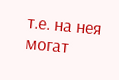т.е. на нея могат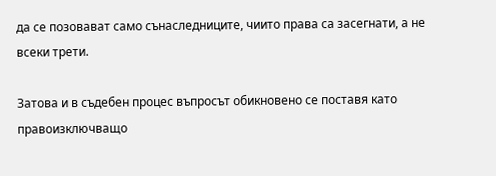да се позовават само сънаследниците, чиито права са засегнати, а не всеки трети.

Затова и в съдебен процес въпросът обикновено се поставя като правоизключващо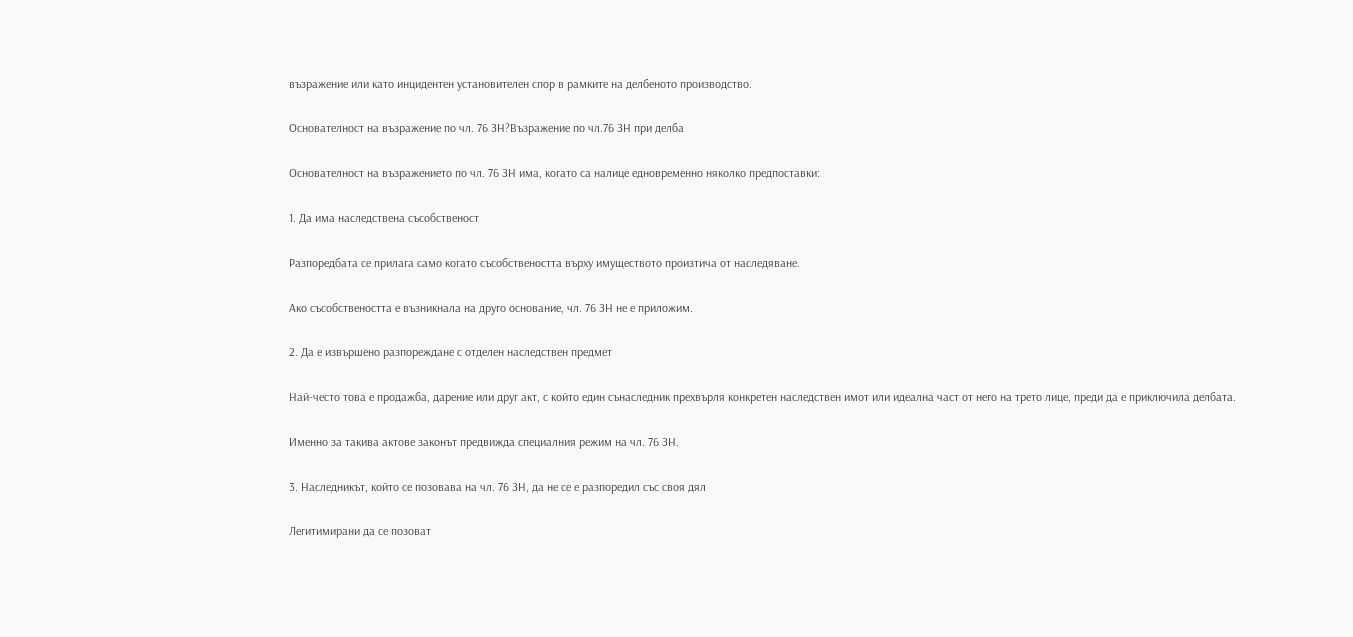възражение или като инцидентен установителен спор в рамките на делбеното производство.

Основателност на възражение по чл. 76 ЗН?Възражение по чл.76 ЗН при делба

Основателност на възражението по чл. 76 ЗН има, когато са налице едновременно няколко предпоставки:

1. Да има наследствена съсобственост

Разпоредбата се прилага само когато съсобствеността върху имуществото произтича от наследяване.

Ако съсобствеността е възникнала на друго основание, чл. 76 ЗН не е приложим.

2. Да е извършено разпореждане с отделен наследствен предмет

Най-често това е продажба, дарение или друг акт, с който един сънаследник прехвърля конкретен наследствен имот или идеална част от него на трето лице, преди да е приключила делбата.

Именно за такива актове законът предвижда специалния режим на чл. 76 ЗН.

3. Наследникът, който се позовава на чл. 76 ЗН, да не се е разпоредил със своя дял

Легитимирани да се позоват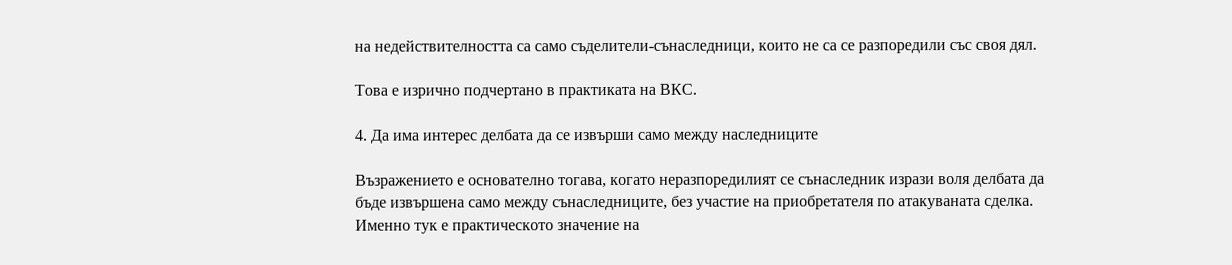на недействителността са само съделители-сънаследници, които не са се разпоредили със своя дял.

Това е изрично подчертано в практиката на ВКС.

4. Да има интерес делбата да се извърши само между наследниците

Възражението е основателно тогава, когато неразпоредилият се сънаследник изрази воля делбата да бъде извършена само между сънаследниците, без участие на приобретателя по атакуваната сделка. Именно тук е практическото значение на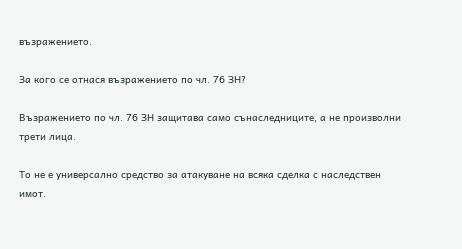възражението.

За кого се отнася възражението по чл. 76 ЗН?

Възражението по чл. 76 ЗН защитава само сънаследниците, а не произволни трети лица.

То не е универсално средство за атакуване на всяка сделка с наследствен имот.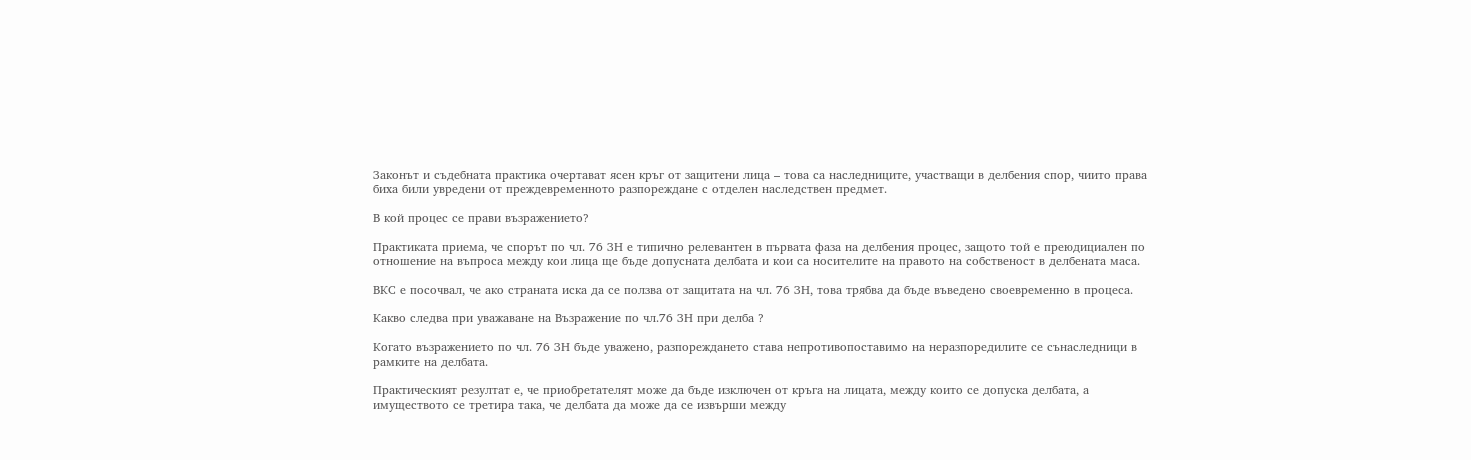Законът и съдебната практика очертават ясен кръг от защитени лица – това са наследниците, участващи в делбения спор, чиито права биха били увредени от преждевременното разпореждане с отделен наследствен предмет.

В кой процес се прави възражението?

Практиката приема, че спорът по чл. 76 ЗН е типично релевантен в първата фаза на делбения процес, защото той е преюдициален по отношение на въпроса между кои лица ще бъде допусната делбата и кои са носителите на правото на собственост в делбената маса.

ВКС е посочвал, че ако страната иска да се ползва от защитата на чл. 76 ЗН, това трябва да бъде въведено своевременно в процеса.

Какво следва при уважаване на Възражение по чл.76 ЗН при делба ?

Когато възражението по чл. 76 ЗН бъде уважено, разпореждането става непротивопоставимо на неразпоредилите се сънаследници в рамките на делбата.

Практическият резултат е, че приобретателят може да бъде изключен от кръга на лицата, между които се допуска делбата, а имуществото се третира така, че делбата да може да се извърши между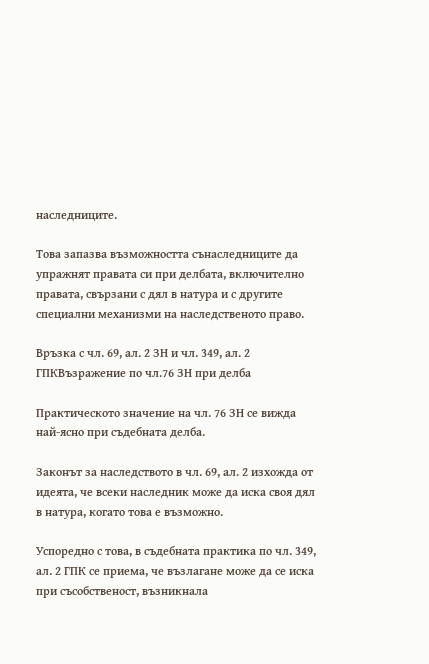наследниците.

Това запазва възможността сънаследниците да упражнят правата си при делбата, включително правата, свързани с дял в натура и с другите специални механизми на наследственото право.

Връзка с чл. 69, ал. 2 ЗН и чл. 349, ал. 2 ГПКВъзражение по чл.76 ЗН при делба

Практическото значение на чл. 76 ЗН се вижда най-ясно при съдебната делба.

Законът за наследството в чл. 69, ал. 2 изхожда от идеята, че всеки наследник може да иска своя дял в натура, когато това е възможно.

Успоредно с това, в съдебната практика по чл. 349, ал. 2 ГПК се приема, че възлагане може да се иска при съсобственост, възникнала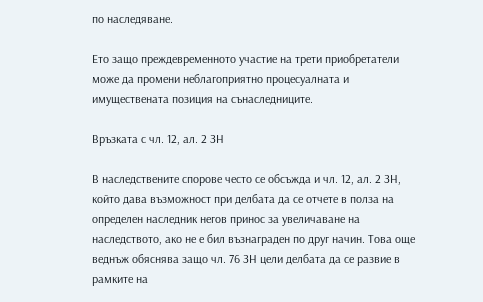по наследяване.

Ето защо преждевременното участие на трети приобретатели може да промени неблагоприятно процесуалната и имуществената позиция на сънаследниците.

Връзката с чл. 12, ал. 2 ЗН

В наследствените спорове често се обсъжда и чл. 12, ал. 2 ЗН, който дава възможност при делбата да се отчете в полза на определен наследник негов принос за увеличаване на наследството, ако не е бил възнаграден по друг начин. Това още веднъж обяснява защо чл. 76 ЗН цели делбата да се развие в рамките на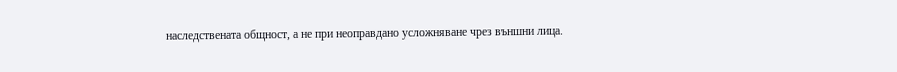наследствената общност, а не при неоправдано усложняване чрез външни лица.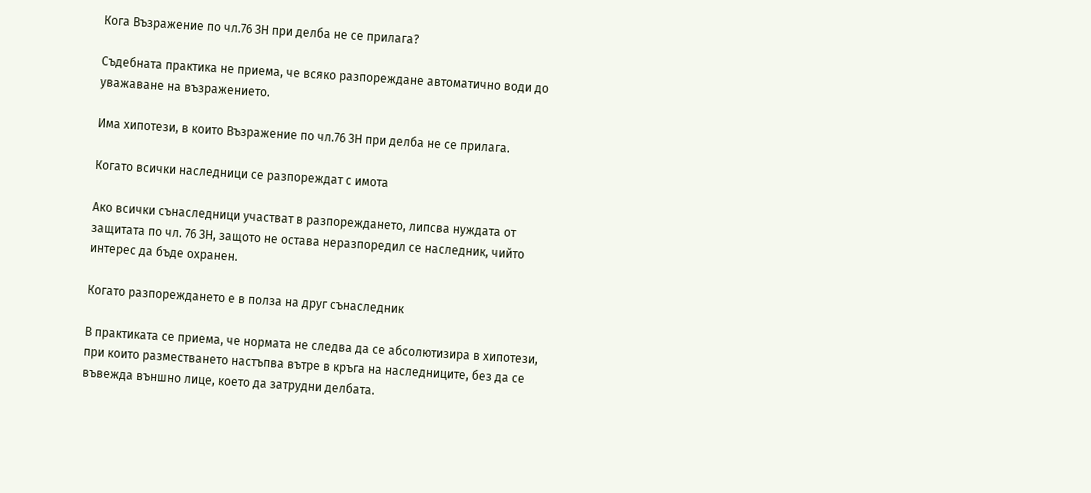Кога Възражение по чл.76 ЗН при делба не се прилага?

Съдебната практика не приема, че всяко разпореждане автоматично води до уважаване на възражението.

Има хипотези, в които Възражение по чл.76 ЗН при делба не се прилага.

Когато всички наследници се разпореждат с имота

Ако всички сънаследници участват в разпореждането, липсва нуждата от защитата по чл. 76 ЗН, защото не остава неразпоредил се наследник, чийто интерес да бъде охранен.

Когато разпореждането е в полза на друг сънаследник

В практиката се приема, че нормата не следва да се абсолютизира в хипотези, при които разместването настъпва вътре в кръга на наследниците, без да се въвежда външно лице, което да затрудни делбата.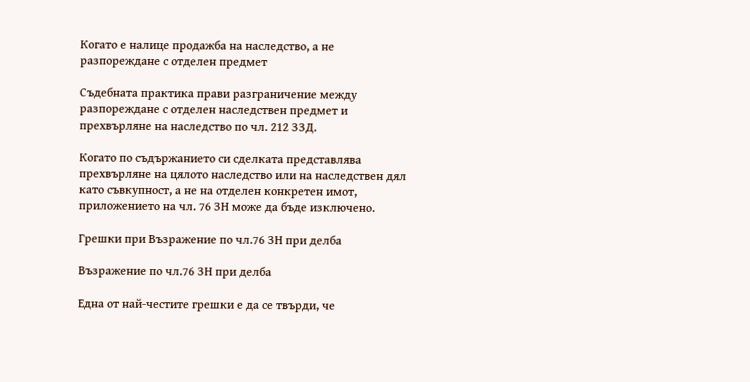Когато е налице продажба на наследство, а не разпореждане с отделен предмет

Съдебната практика прави разграничение между разпореждане с отделен наследствен предмет и прехвърляне на наследство по чл. 212 ЗЗД.

Когато по съдържанието си сделката представлява прехвърляне на цялото наследство или на наследствен дял като съвкупност, а не на отделен конкретен имот, приложението на чл. 76 ЗН може да бъде изключено.

Грешки при Възражение по чл.76 ЗН при делба

Възражение по чл.76 ЗН при делба

Една от най-честите грешки е да се твърди, че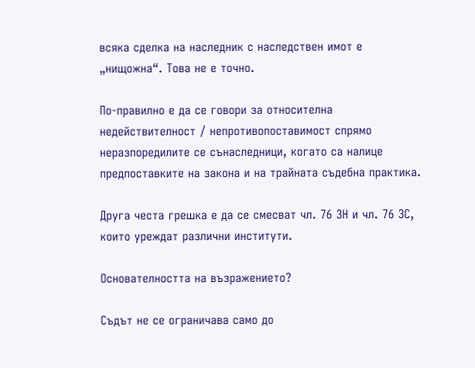всяка сделка на наследник с наследствен имот е „нищожна“. Това не е точно.

По-правилно е да се говори за относителна недействителност / непротивопоставимост спрямо неразпоредилите се сънаследници, когато са налице предпоставките на закона и на трайната съдебна практика.

Друга честа грешка е да се смесват чл. 76 ЗН и чл. 76 ЗС, които уреждат различни институти.

Основателността на възражението?

Съдът не се ограничава само до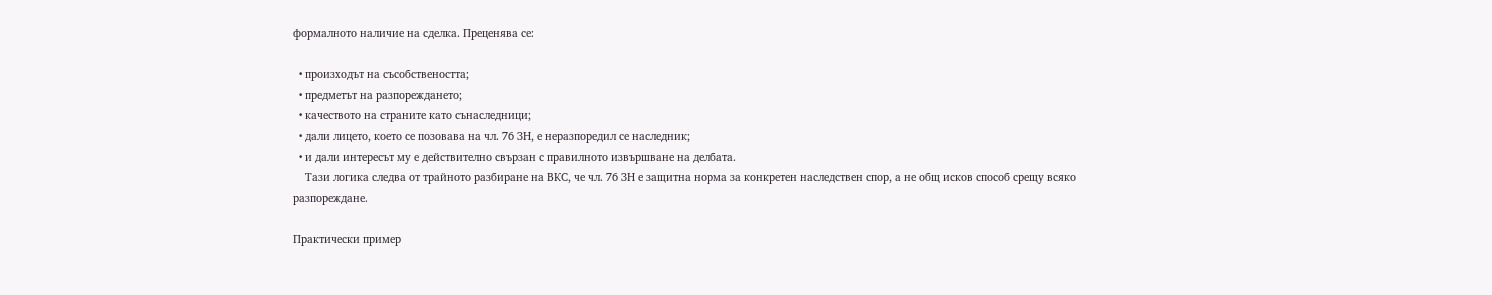формалното наличие на сделка. Преценява се:

  • произходът на съсобствеността;
  • предметът на разпореждането;
  • качеството на страните като сънаследници;
  • дали лицето, което се позовава на чл. 76 ЗН, е неразпоредил се наследник;
  • и дали интересът му е действително свързан с правилното извършване на делбата.
    Тази логика следва от трайното разбиране на ВКС, че чл. 76 ЗН е защитна норма за конкретен наследствен спор, а не общ исков способ срещу всяко разпореждане.

Практически пример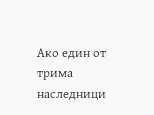Ако един от трима наследници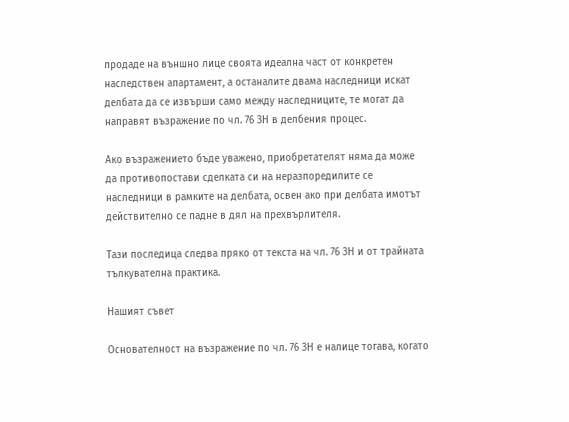продаде на външно лице своята идеална част от конкретен наследствен апартамент, а останалите двама наследници искат делбата да се извърши само между наследниците, те могат да направят възражение по чл. 76 ЗН в делбения процес.

Ако възражението бъде уважено, приобретателят няма да може да противопостави сделката си на неразпоредилите се наследници в рамките на делбата, освен ако при делбата имотът действително се падне в дял на прехвърлителя.

Тази последица следва пряко от текста на чл. 76 ЗН и от трайната тълкувателна практика.

Нашият съвет

Основателност на възражение по чл. 76 ЗН е налице тогава, когато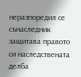неразпоредил се сънаследник защитава правото си наследствената делба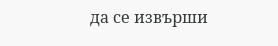да се извърши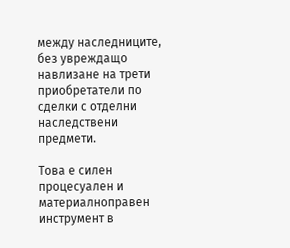между наследниците, без увреждащо навлизане на трети приобретатели по сделки с отделни наследствени предмети.

Това е силен процесуален и материалноправен инструмент в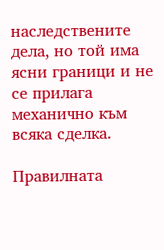наследствените дела, но той има ясни граници и не се прилага механично към всяка сделка.

Правилната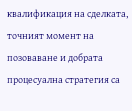квалификация на сделката, точният момент на позоваване и добрата процесуална стратегия са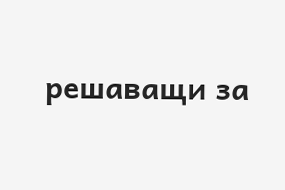решаващи за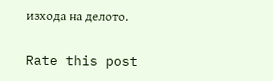изхода на делото.

Rate this post